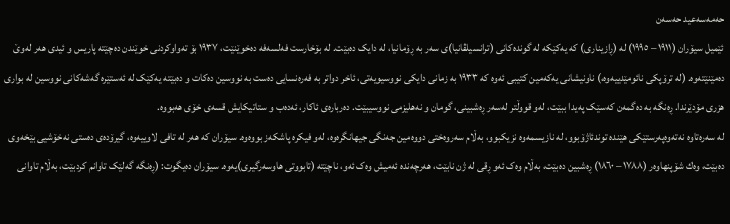حەمەسەعید حەسەن
ئێمیل سیۆران (١٩١١ – ١٩٩٥) لە (ڕازیناری) کە یەکێکە لە گوندەکانی (ترانسیلڤانیا)ی سەر بە ڕۆمانیا، لە دایک دەبێت. لە بۆخارست فەلسەفە دەخوێنێت، ١٩٣٧ بۆ تەواوکردنی خوێندن دەچێتە پاریس و ئیدی هەر لەوێ دەمێنێتەوە. (لە ترۆپکی نائومێدییەوە،) ناونیشانی یەکەمین کتیبی ئەوە کە ١٩٣٣ بە زمانی دایکی نووسیویەتی، ئاخر دواتر بە فەرەنسایی دەست بە نووسین دەکات و دەبێتە یەکێک لە ئەستێرە گەشەکانی نووسین لە بواری هزری مۆدێرندا. ڕەنگە بە دەگمەن کەسێک پەیدا ببێت، لەو قووڵتر لەسەر ڕەشبینی، گومان و نەهلیزمی نووسیبێت. دەربارەی ئاکار، ئەدەب و ستاتیکایش قسەی خۆی هەبووە.
لە سەرەتاوە نەتەوەپەرستێکی هێندە توندئاژۆبوو، لە نازیسمەوە نزیکبوو، بەڵام سەروەختی دووەمین جەنگی جیهانگرەوە، لەو فیکرە پاشکەز بووەوە. سیۆران کە هەر لە تافی لاوییەوە، گیرۆدەی دەستی نەخۆشیی بێخەوی دەبێت، وەك شۆپنهاوەر (١٧٨٨ – ١٨٦٠) ڕەشبین دەبێت، بەڵام وەک ئەو ڕقی لە ژن نابێت، هەرچەندە ئەمیش وەک ئەو، ناچێتە (تابووتی هاوسەرگیری)یەوە. سیۆران دەیگوت: (ڕەنگە گەلێک تاوانم کردبێت، بەڵام تاوانی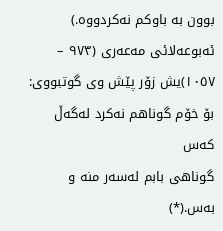بوون بە باوکم نەکردووە.) ئەبوعەلائی مەعەری (٩٧٣ – ١٠٥٧)یش زۆر پێش وی گوتبووی:
بۆ خۆم گوناهم نەکرد لەگەڵ کەس
گوناهی بابم لەسەر منە و بەس.(*)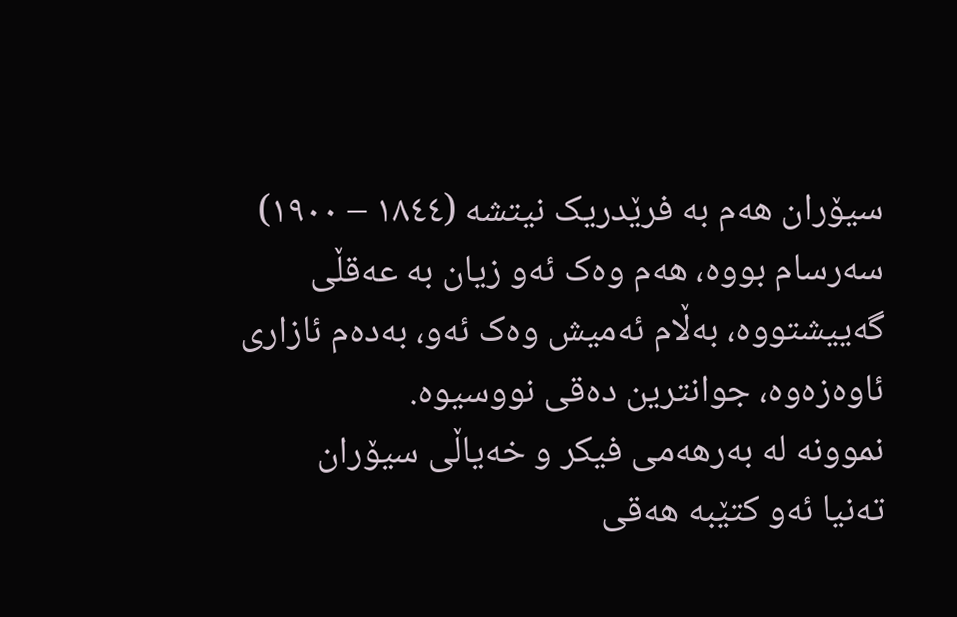سیۆران هەم بە فرێدریک نیتشە (١٨٤٤ – ١٩٠٠) سەرسام بووە، هەم وەک ئەو زیان بە عەقڵی گەییشتووە، بەڵام ئەمیش وەک ئەو، بەدەم ئازاری ئاوەزەوە، جوانترین دەقی نووسیوە.
نموونە لە بەرهەمی فیکر و خەیاڵی سیۆران
تەنیا ئەو کتێبە هەقی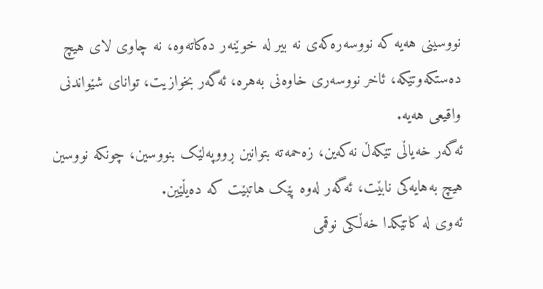نووسینی هەیە کە نووسەرەکەی نە بیر لە خوێنەر دەکاتەوە، نە چاوی لای هیچ دەستکەوتێکە، ئاخر نووسەری خاوەنی بەهرە، ئەگەر بخوازیت، توانای شێواندنی واقیعی هەیە.
ئەگەر خەیاڵی تێکەڵ نەکەین، زەحمەتە بتوانین ڕووپەلێک بنووسین، چونکە نووسین هیچ بەهایەکی نابێت، ئەگەر لەوە پێک هاتبێت کە دەیڵێین.
ئەوی لە کاتێکدا خەڵکی نوقمی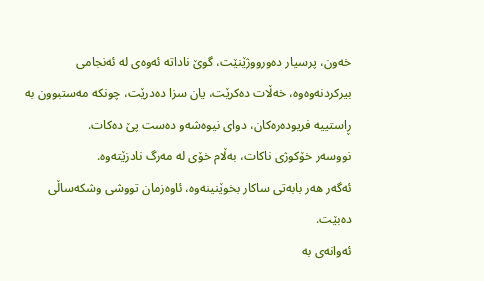خەون، پرسیار دەورووژێنێت، گوێ ناداتە ئەوەی لە ئەنجامی بیرکردنەوەوە، خەڵات دەکرێت، یان سزا دەدرێت، چونکە مەستبوون بە ڕاستییە فریودەرەکان، دوای نیوەشەو دەست پێ دەکات.
نووسەر خۆکوژی ناکات، بەڵام خۆی لە مەرگ نادزێتەوە.
ئەگەر هەر بابەتی ساکار بخوێنینەوە، ئاوەزمان تووشی وشکەساڵی دەبێت.
ئەوانەی بە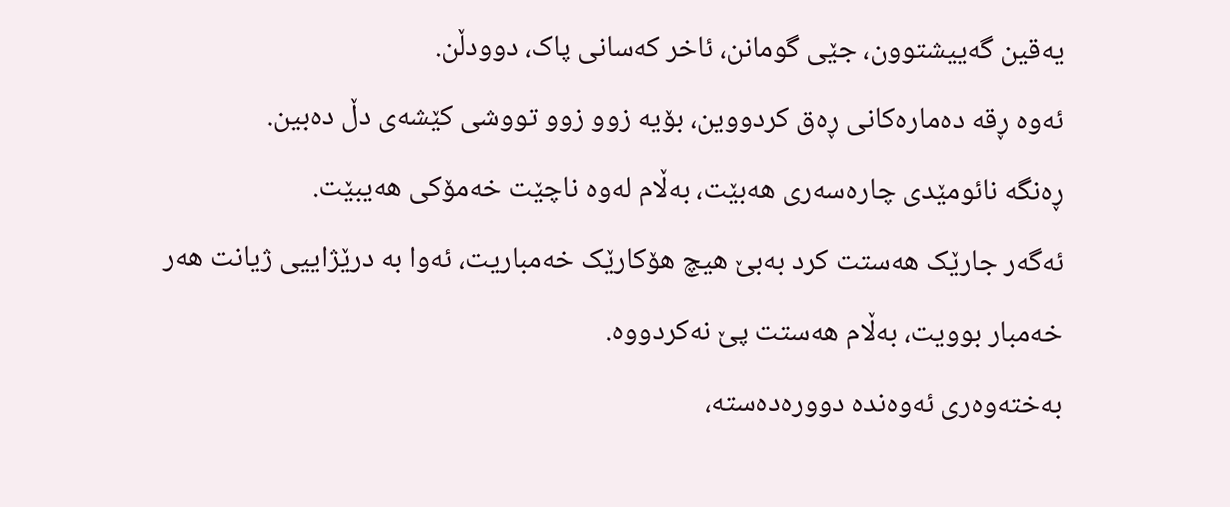یەقین گەییشتوون، جێی گومانن، ئاخر کەسانی پاک، دوودڵن.
ئەوە ڕقە دەمارەکانی ڕەق کردووین، بۆیە زوو زوو تووشی کێشەی دڵ دەبین.
ڕەنگە نائومێدی چارەسەری هەبێت، بەڵام لەوە ناچێت خەمۆکی هەیبێت.
ئەگەر جارێک هەستت کرد بەبێ هیچ هۆکارێک خەمباریت، ئەوا بە درێژاییی ژیانت هەر خەمبار بوویت، بەڵام هەستت پێ نەکردووە.
بەختەوەری ئەوەندە دوورەدەستە،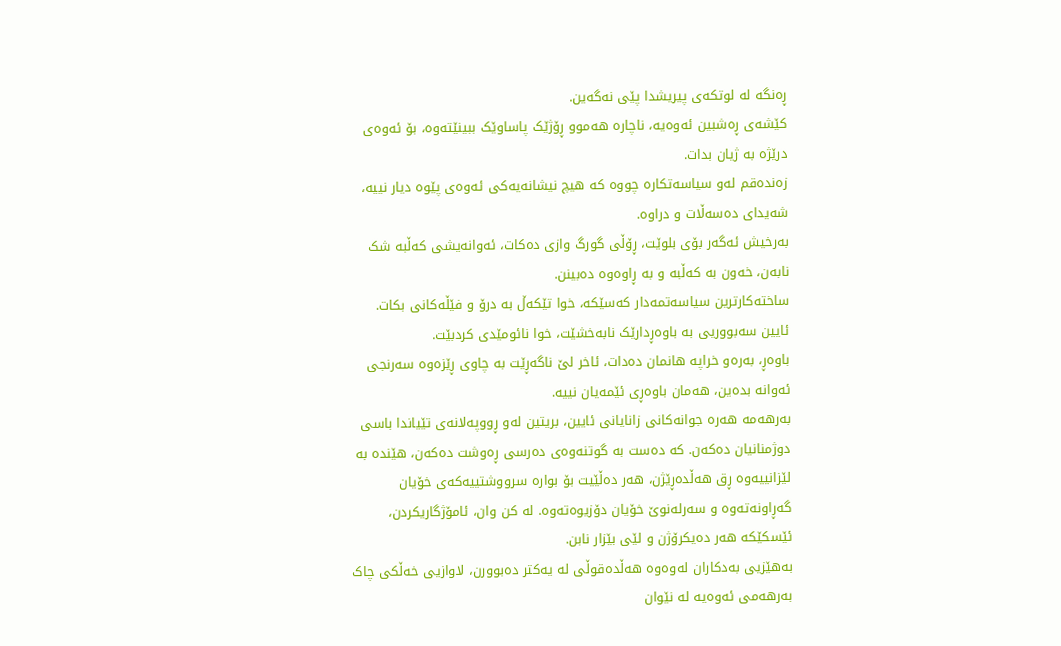ڕەنگە لە لوتکەی پیریشدا پێی نەگەین.
کێشەی ڕەشبین ئەوەیە، ناچارە هەموو ڕۆژێک پاساوێک ببینێتەوە، بۆ ئەوەی درێژە بە ژیان بدات.
زەندەقم لەو سیاسەتکارە چووە کە هیچ نیشانەیەکی ئەوەی پێوە دیار نییە، شەیدای دەسەڵات و دراوە.
بەرخیش ئەگەر بۆی بلوێت، ڕۆڵی گورگ وازی دەکات، ئەوانەیشی کەڵبە شک نابەن، خەون بە کەڵبە و بە ڕاوەوە دەبینن.
ساختەکارترین سیاسەتمەدار کەسێکە، خوا تێکەڵ بە درۆ و فێڵەکانی بکات.
ئایین سەبووریی بە باوەڕدارێک نابەخشێت، خوا نائومێدی کردبێت.
باوەڕ، بەرەو خراپە هانمان دەدات، ئاخر لێ ناگەڕێت بە چاوی ڕێزەوە سەرنجی ئەوانە بدەین، هەمان باوەڕی ئێمەیان نییە.
بەرهەمە هەرە جوانەکانی زانایانی ئایین، بریتین لەو ڕووپەلانەی تێیاندا باسی دوژمنانیان دەکەن. کە دەست بە گوتنەوەی دەرسی ڕەوشت دەکەن، هێندە بە لێزانییەوە ڕق هەڵدەڕێژن، هەر دەڵێیت بۆ بوارە سرووشتییەکەی خۆیان گەڕاونەتەوە و سەرلەنوێ خۆیان دۆزیوەتەوە. لە کن وان، ئامۆژگاریکردن، ئێسکێکە هەر دەیکرۆژن و لێی بێزار نابن.
بەهێزیی بەدکاران لەوەوە هەڵدەقوڵی لە یەکتر دەبوورن، لاوازیی خەڵکی چاک بەرهەمی ئەوەیە لە نێوان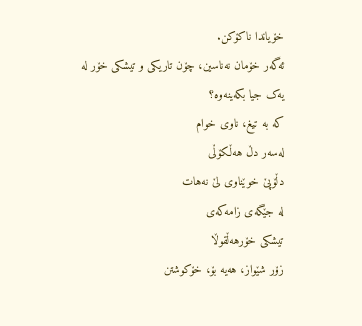خۆیاندا ناکۆکن.
ئەگەر خۆمان نەناسین، چۆن تاریکی و تیشکی خۆر لە یەک جیا بکەینەوە؟
کە بە تیغ، ناوی خوام
لەسەر دڵ هەڵکۆڵی
دڵۆپێ خوێناوی لێ نەهات
لە جێگەی زامەکەی
تیشکی خۆرهەڵقوڵا
زۆر شێواز، هەیە بۆ، خۆکوشتن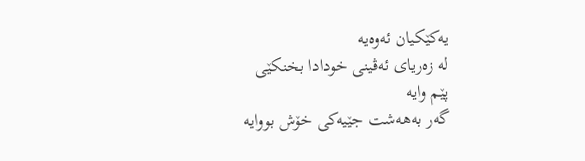یەکێکیان ئەوەیە
لە زەریای ئەڤینی خودادا بخنکێی
پێم وایە
گەر بەهەشت جێیەکی خۆش بووایە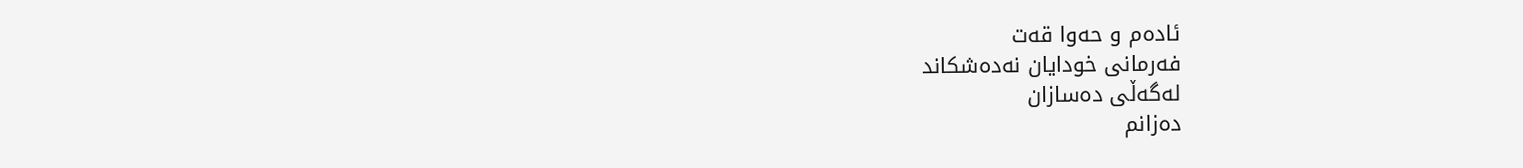ئادەم و حەوا قەت
فەرمانی خودایان نەدەشکاند
لەگەڵی دەسازان
دەزانم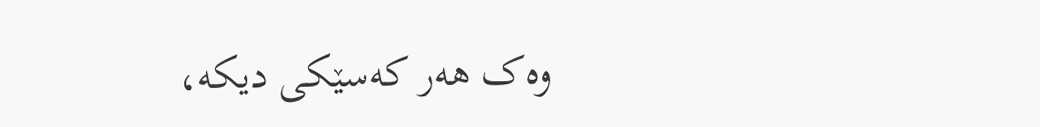وەک هەر کەسێکی دیکە،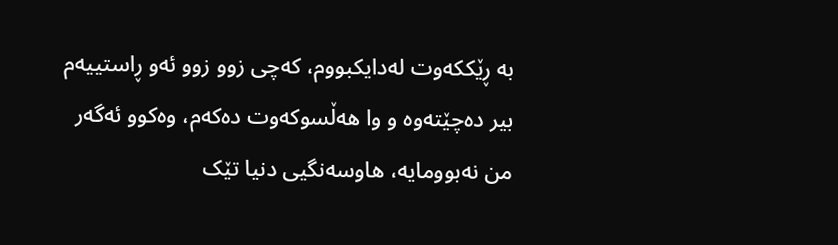بە ڕێککەوت لەدایکبووم، کەچی زوو زوو ئەو ڕاستییەم بیر دەچێتەوە و وا هەڵسوکەوت دەکەم، وەکوو ئەگەر من نەبوومایە، هاوسەنگیی دنیا تێک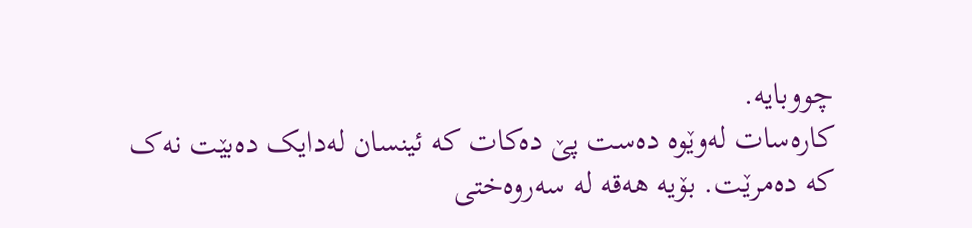چووبایە.
کارەسات لەوێوە دەست پێ دەکات کە ئینسان لەدایک دەبێت نەک کە دەمرێت. بۆیە هەقە لە سەروەختی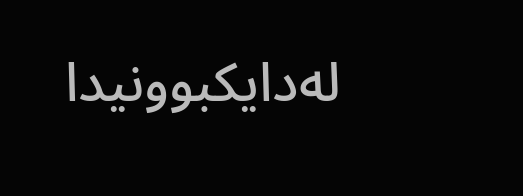لەدایکبوونیدا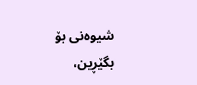شیوەنی بۆ بگێڕین،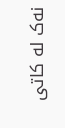نەک لە کاتی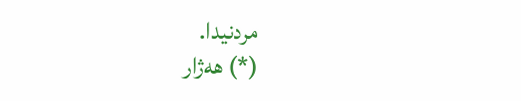مردنیدا.
(*) هەژار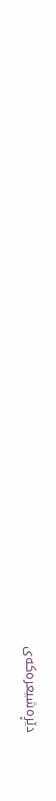دێڕەشیعرەکەی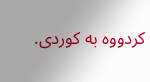کردووە بە کوردی.